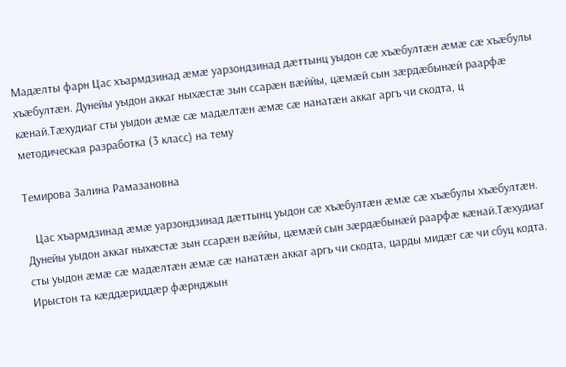Мадæлты фарн Цас хъармдзинад æмæ уарзондзинад дæттынц уыдон сæ хъæбултæн æмæ сæ хъæбулы хъæбултæн. Дунейы уыдон аккаг ныхæстæ зын ссарæн вæййы, цæмæй сын зæрдæбынæй раарфæ кæнай.Тæхудиаг сты уыдон æмæ сæ мадæлтæн æмæ сæ нанатæн аккаг аргъ чи скодта, ц
методическая разработка (3 класс) на тему

Темирова Залина Рамазановна

   Цас хъармдзинад æмæ уарзондзинад дæттынц уыдон сæ хъæбултæн æмæ сæ хъæбулы хъæбултæн. Дунейы уыдон аккаг ныхæстæ зын ссарæн вæййы, цæмæй сын зæрдæбынæй раарфæ кæнай.Тæхудиаг сты уыдон æмæ сæ мадæлтæн æмæ сæ нанатæн аккаг аргъ чи скодта, царды мидæг сæ чи сбуц кодта. Ирыстон та кæддæриддæр фæрнджын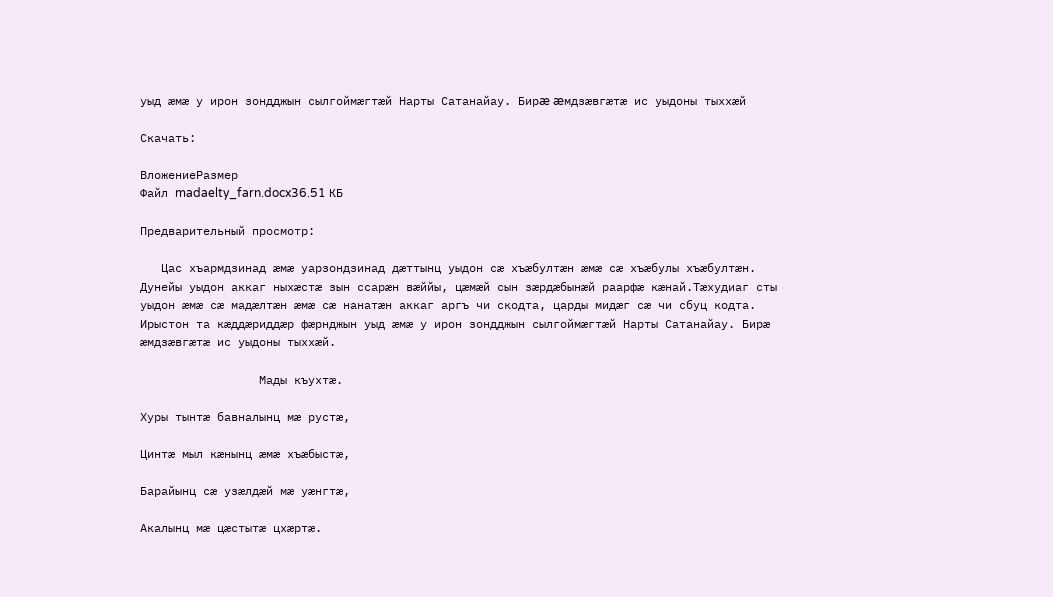уыд æмæ у ирон зондджын сылгоймæгтæй Нарты Сатанайау. Бирæ æмдзæвгæтæ ис уыдоны тыххæй

Скачать:

ВложениеРазмер
Файл madaelty_farn.docx36.51 КБ

Предварительный просмотр:

   Цас хъармдзинад æмæ уарзондзинад дæттынц уыдон сæ хъæбултæн æмæ сæ хъæбулы хъæбултæн. Дунейы уыдон аккаг ныхæстæ зын ссарæн вæййы, цæмæй сын зæрдæбынæй раарфæ кæнай.Тæхудиаг сты уыдон æмæ сæ мадæлтæн æмæ сæ нанатæн аккаг аргъ чи скодта, царды мидæг сæ чи сбуц кодта. Ирыстон та кæддæриддæр фæрнджын уыд æмæ у ирон зондджын сылгоймæгтæй Нарты Сатанайау. Бирæ æмдзæвгæтæ ис уыдоны тыххæй.

                 Мады къухтæ.

Хуры тынтæ бавналынц мæ рустæ,

Цинтæ мыл кæнынц æмæ хъæбыстæ,

Барайынц сæ узæлдæй мæ уæнгтæ,

Акалынц мæ цæстытæ цхæртæ.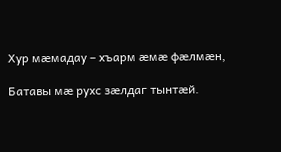Хур мæмадау – хъарм æмæ фæлмæн,

Батавы мæ рухс зæлдаг тынтæй.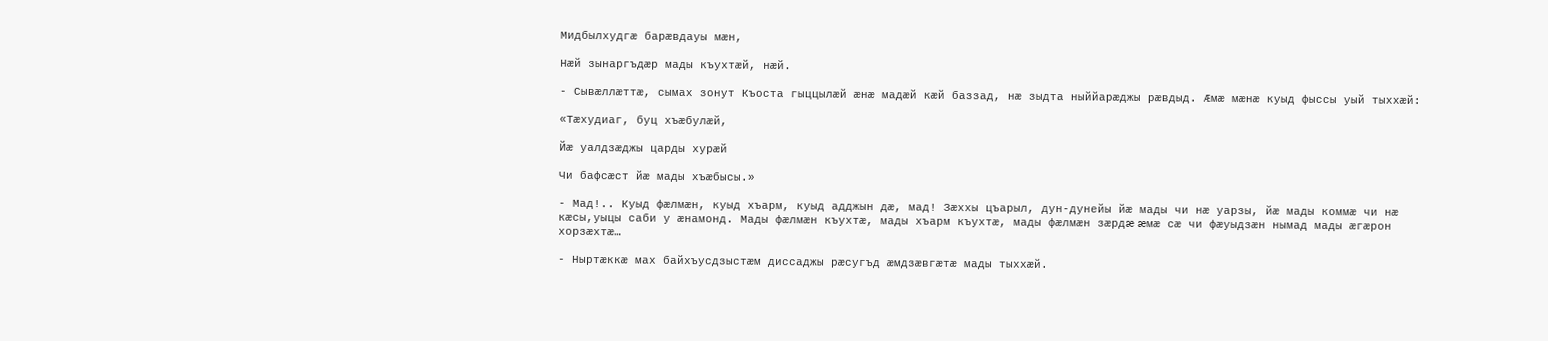Мидбылхудгæ барæвдауы мæн,

Нæй зынаргъдæр мады къухтæй, нæй.

- Сывæллæттæ, сымах зонут Къоста гыццылæй æнæ мадæй кæй баззад, нæ зыдта ныййарæджы рæвдыд. Æмæ мæнæ куыд фыссы уый тыххæй:

«Тæхудиаг, буц хъæбулæй,

Йæ уалдзæджы царды хурæй

Чи бафсæст йæ мады хъæбысы.»

- Мад!.. Куыд фæлмæн, куыд хъарм, куыд адджын дæ, мад! Зæххы цъарыл, дун-дунейы йæ мады чи нæ уарзы, йæ мады коммæ чи нæ кæсы,уыцы саби у æнамонд. Мады фæлмæн къухтæ, мады хъарм къухтæ, мады фæлмæн зæрдæ æмæ сæ чи фæуыдзæн нымад мады æгæрон хорзæхтæ…

- Ныртæккæ мах байхъусдзыстæм диссаджы рæсугъд æмдзæвгæтæ мады тыххæй.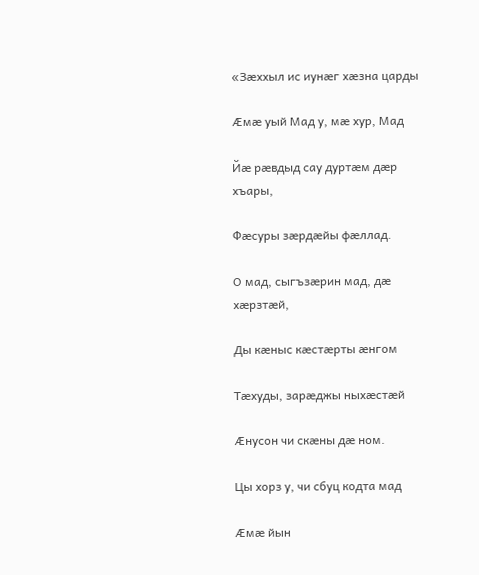«Зæххыл ис иунæг хæзна царды

Æмæ уый Мад у, мæ хур, Мад

Йæ рæвдыд сау дуртæм дæр хъары,

Фæсуры зæрдæйы фæллад.

О мад, сыгъзæрин мад, дæ хæрзтæй,

Ды кæныс кæстæрты æнгом

Тæхуды, зарæджы ныхæстæй

Æнусон чи скæны дæ ном.

Цы хорз у, чи сбуц кодта мад

Æмæ йын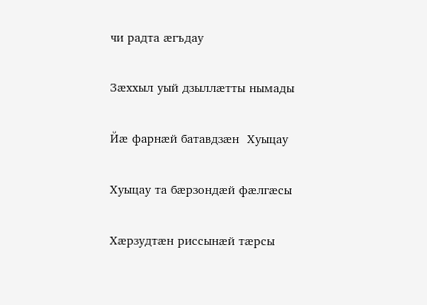чи радта æгъдау

Зæххыл уый дзыллæтты нымады

Йæ фарнæй батавдзæн  Хуыцау

Хуыцау та бæрзондæй фæлгæсы

Хæрзудтæн риссынæй тæрсы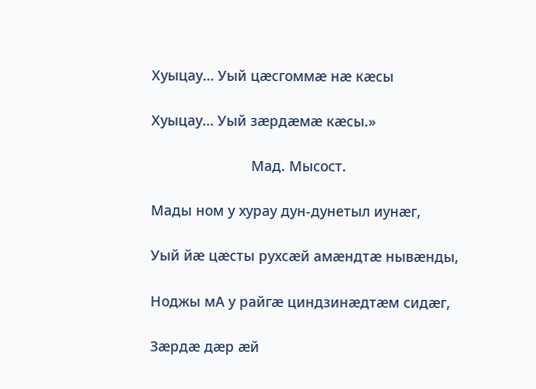Хуыцау… Уый цæсгоммæ нæ кæсы

Хуыцау… Уый зæрдæмæ кæсы.»

                         Мад. Мысост.

Мады ном у хурау дун-дунетыл иунæг,

Уый йæ цæсты рухсæй амæндтæ нывæнды,

Ноджы мА у райгæ циндзинæдтæм сидæг,

Зæрдæ дæр æй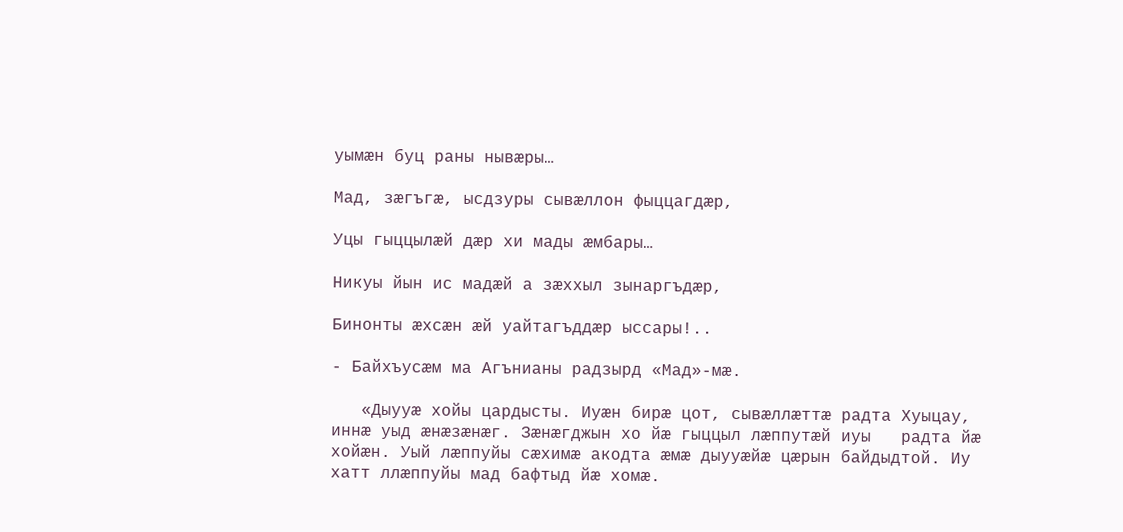уымæн буц раны нывæры…

Мад, зæгъгæ, ысдзуры сывæллон фыццагдæр,

Уцы гыццылæй дæр хи мады æмбары…

Никуы йын ис мадæй а зæххыл зынаргъдæр,

Бинонты æхсæн æй уайтагъддæр ыссары!..

- Байхъусæм ма Агънианы радзырд «Мад»-мæ.

   «Дыууæ хойы цардысты. Иуæн бирæ цот, сывæллæттæ радта Хуыцау, иннæ уыд æнæзæнæг. Зæнæгджын хо йæ гыццыл лæппутæй иуы   радта йæ хойæн. Уый лæппуйы сæхимæ акодта æмæ дыууæйæ цæрын байдыдтой. Иу хатт ллæппуйы мад бафтыд йæ хомæ.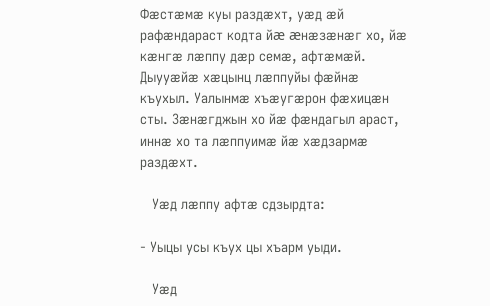Фæстæмæ куы раздæхт, уæд æй рафæндараст кодта йæ æнæзæнæг хо, йæ кæнгæ лæппу дæр семæ, афтæмæй. Дыууæйæ хæцынц лæппуйы фæйнæ къухыл. Уалынмæ хъæугæрон фæхицæн сты. Зæнæгджын хо йæ фæндагыл араст, иннæ хо та лæппуимæ йæ хæдзармæ раздæхт.

   Уæд лæппу афтæ сдзырдта:

- Уыцы усы къух цы хъарм уыди.

   Уæд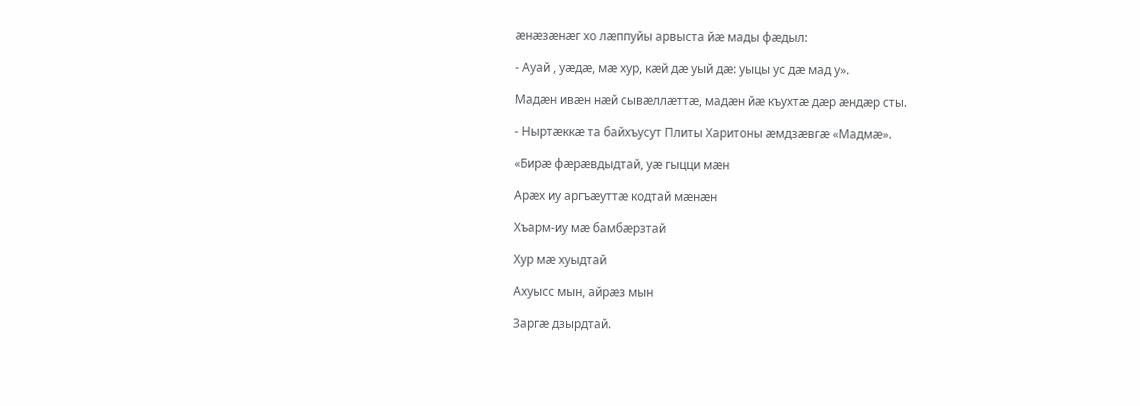æнæзæнæг хо лæппуйы арвыста йæ мады фæдыл:

- Ауай , уæдæ, мæ хур, кæй дæ уый дæ: уыцы ус дæ мад у».

Мадæн ивæн нæй сывæллæттæ, мадæн йæ къухтæ дæр æндæр сты.

- Ныртæккæ та байхъусут Плиты Харитоны æмдзæвгæ «Мадмæ».

«Бирæ фæрæвдыдтай, уæ гыцци мæн

Арæх иу аргъæуттæ кодтай мæнæн

Хъарм-иу мæ бамбæрзтай

Хур мæ хуыдтай

Ахуысс мын, айрæз мын

Заргæ дзырдтай.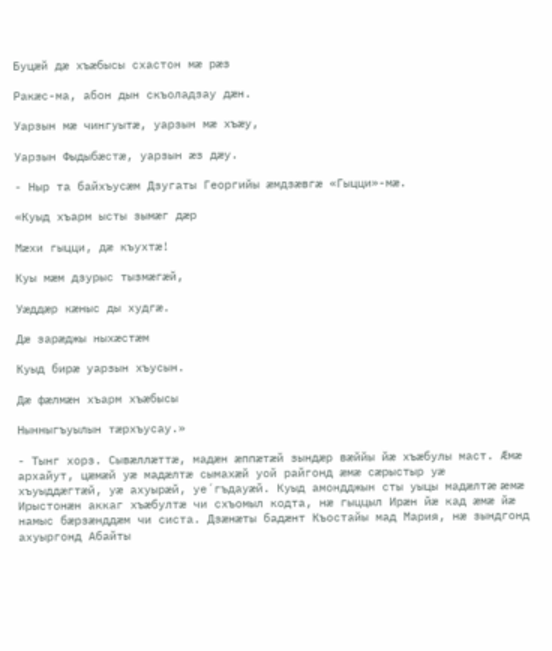Буцæй дæ хъæбысы схастон мæ рæз

Ракæс-ма, абон дын скъоладзау дæн.

Уарзын мæ чингуытæ, уарзын мæ хъæу,

Уарзын Фыдыбæстæ, уарзын æз дæу.

- Ныр та байхъусæм Дзугаты Георгийы æмдзæвгæ «Гыцци»-мæ.

«Куыд хъарм ысты зымæг дæр

Мæхи гыцци, дæ къухтæ!

Куы мæм дзурыс тызмæгæй,

Уæддæр кæныс ды худгæ.

Дæ зарæджы ныхæстæм

Куыд бирæ уарзын хъусын.

Дæ фæлмæн хъарм хъæбысы

Нынныгъуылын тæрхъусау.»

- Тынг хорз. Сывæллæттæ, мадæн æппæтæй зындæр вæййы йæ хъæбулы маст. Æмæ архайут, цæмæй уæ мадæлтæ сымахæй уой райгонд æмæ сæрыстыр уæ хъуыддæгтæй, уæ ахуырæй, уе´гъдауæй. Куыд амондджын сты уыцы мадæлтæ æмæ Ирыстонæн аккаг хъæбултæ чи схъомыл кодта, нæ гыццыл Ирæн йæ кад æмæ йæ намыс бæрзæнддæм чи систа. Дзæнæты бадæнт Къостайы мад Мария, нæ зындгонд ахуыргонд Абайты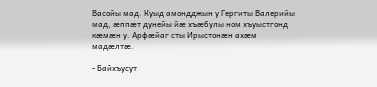Васойы мад. Куыд амондджын у Гергиты Валерийы мад, æппæт дунейы йæ хъæбулы ном хъуыстгонд кæмæн у. Арфæйаг сты Ирыстонæн ахæм мадæлтæ.

- Байхъусут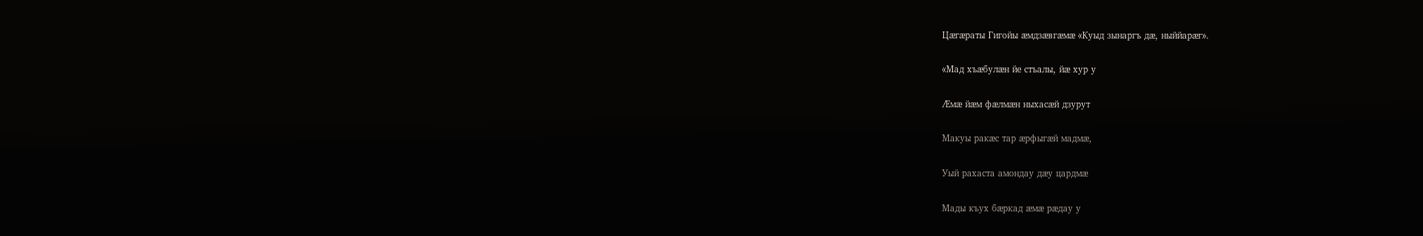Цæгæраты Гигойы æмдзæвгæмæ «Куыд зынаргъ дæ, ныййарæг».

«Мад хъæбулæн йе стъалы, йæ хур у

Æмæ йæм фæлмæн ныхасæй дзурут

Макуы ракæс тар æрфыгæй мадмæ,

Уый рахаста амондау дæу цардмæ

Мады къух бæркад æмæ рæдау у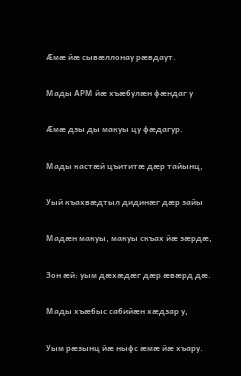Æмæ йæ сывæллонау рæвдаут.

Мады АРМ йæ хъæбулæн фæндаг у

Æмæ дзы ды макуы цу фæдагур.

Мады кастæй цъититæ дæр тайынц,

Уый къахвæдтыл дидинæг дæр зайы

Мадæн макуы, макуы скъах йæ зæрдæ,

Зон æй: уым дæхæдæг дæр æвæрд дæ.

Мады хъæбыс сабийæн хæдзар у,

Уым рæзынц йæ ныфс æмæ йæ хъару.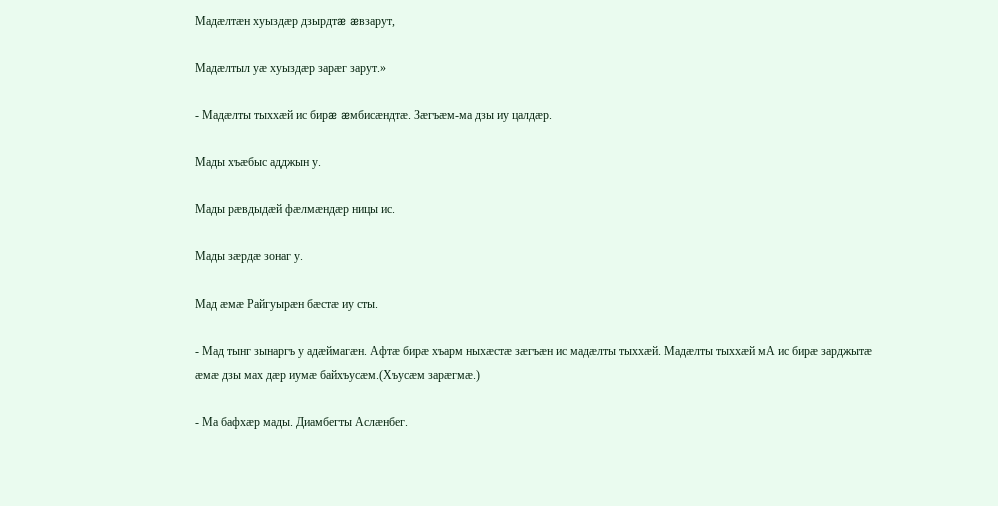Мадæлтæн хуыздæр дзырдтæ æвзарут,

Мадæлтыл уæ хуыздæр зарæг зарут.»

- Мадæлты тыххæй ис бирæ æмбисæндтæ. Зæгъæм-ма дзы иу цалдæр.

Мады хъæбыс адджын у.

Мады рæвдыдæй фæлмæндæр ницы ис.

Мады зæрдæ зонаг у.

Мад æмæ Райгуырæн бæстæ иу сты.

- Мад тынг зынаргъ у адæймагæн. Афтæ бирæ хъарм ныхæстæ зæгъæн ис мадæлты тыххæй. Мадæлты тыххæй мА ис бирæ зарджытæ æмæ дзы мах дæр иумæ байхъусæм.(Хъусæм зарæгмæ.)

- Ма бафхæр мады. Диамбегты Аслæнбег.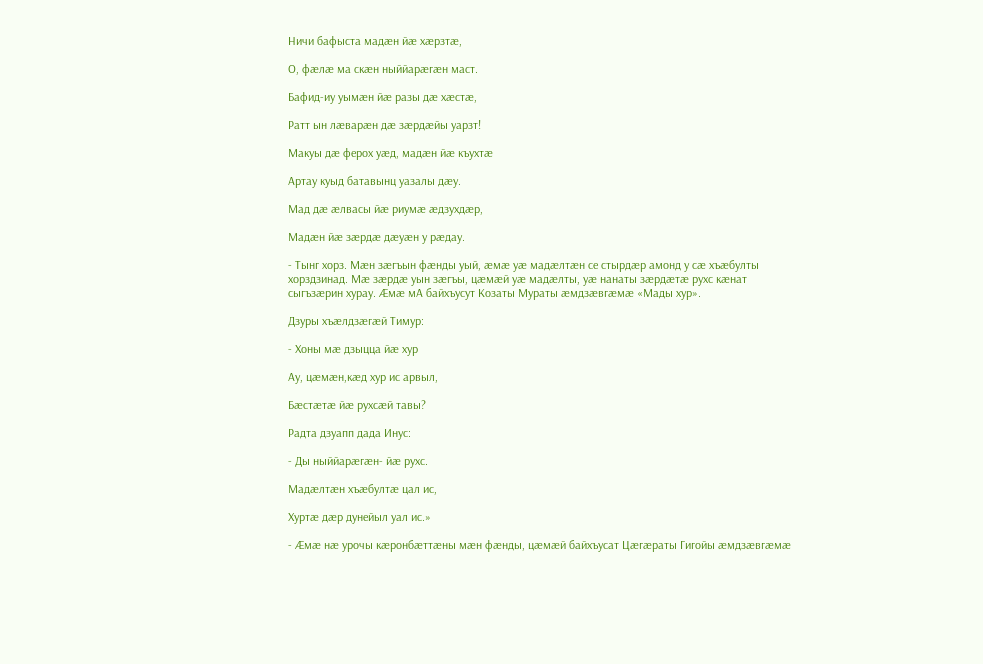Ничи бафыста мадæн йæ хæрзтæ,

О, фæлæ ма скæн ныййарæгæн маст.

Бафид-иу уымæн йæ разы дæ хæстæ,

Ратт ын лæварæн дæ зæрдæйы уарзт!

Макуы дæ ферох уæд, мадæн йæ къухтæ

Артау куыд батавынц уазалы дæу.

Мад дæ æлвасы йæ риумæ æдзухдæр,

Мадæн йæ зæрдæ дæуæн у рæдау.

- Тынг хорз. Мæн зæгъын фæнды уый, æмæ уæ мадæлтæн се стырдæр амонд у сæ хъæбулты хорздзинад. Мæ зæрдæ уын зæгъы, цæмæй уæ мадæлты, уæ нанаты зæрдæтæ рухс кæнат сыгъзæрин хурау. Æмæ мА байхъусут Козаты Мураты æмдзæвгæмæ «Мады хур».

Дзуры хъæлдзæгæй Тимур:

- Хоны мæ дзыцца йæ хур

Ау, цæмæн,кæд хур ис арвыл,

Бæстæтæ йæ рухсæй тавы?

Радта дзуапп дада Инус:

- Ды ныййарæгæн- йæ рухс.

Мадæлтæн хъæбултæ цал ис,

Хуртæ дæр дунейыл уал ис.»

- Æмæ нæ урочы кæронбæттæны мæн фæнды, цæмæй байхъусат Цæгæраты Гигойы æмдзæвгæмæ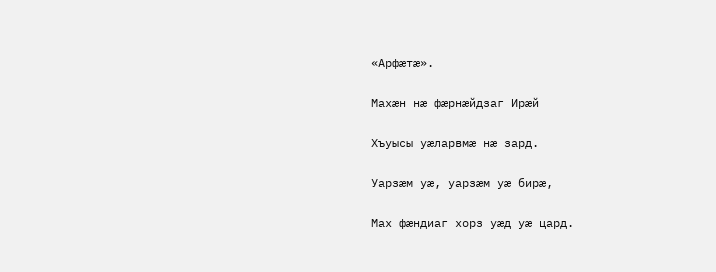«Арфæтæ».

Махæн нæ фæрнæйдзаг Ирæй

Хъуысы уæларвмæ нæ зард.

Уарзæм уæ, уарзæм уæ бирæ,

Мах фæндиаг хорз уæд уæ цард.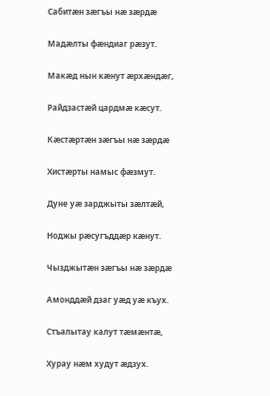Сабитæн зæгъы нæ зæрдæ

Мадæлты фæндиаг рæзут.

Макæд нын кæнут æрхæндæг,

Райдзастæй цардмæ кæсут.

Кæстæртæн зæгъы нæ зæрдæ

Хистæрты намыс фæзмут.

Дуне уæ зарджыты зæлтæй,

Ноджы рæсугъддæр кæнут.

Чызджытæн зæгъы нæ зæрдæ

Амонддæй дзаг уæд уæ къух.

Стъалытау калут тæмæнтæ,

Хурау нæм худут æдзух.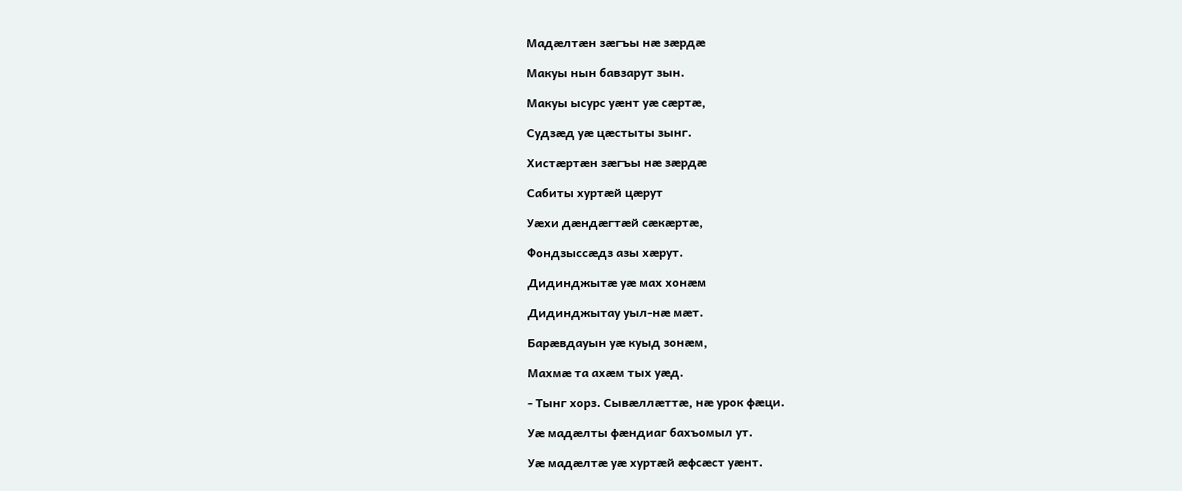Мадæлтæн зæгъы нæ зæрдæ

Макуы нын бавзарут зын.

Макуы ысурс уæнт уæ сæртæ,

Судзæд уæ цæстыты зынг.

Хистæртæн зæгъы нæ зæрдæ

Сабиты хуртæй цæрут

Уæхи дæндæгтæй сæкæртæ,

Фондзыссæдз азы хæрут.

Дидинджытæ уæ мах хонæм

Дидинджытау уыл-нæ мæт.

Барæвдауын уæ куыд зонæм,

Махмæ та ахæм тых уæд.

- Тынг хорз. Сывæллæттæ, нæ урок фæци.

Уæ мадæлты фæндиаг бахъомыл ут.

Уæ мадæлтæ уæ хуртæй æфсæст уæнт.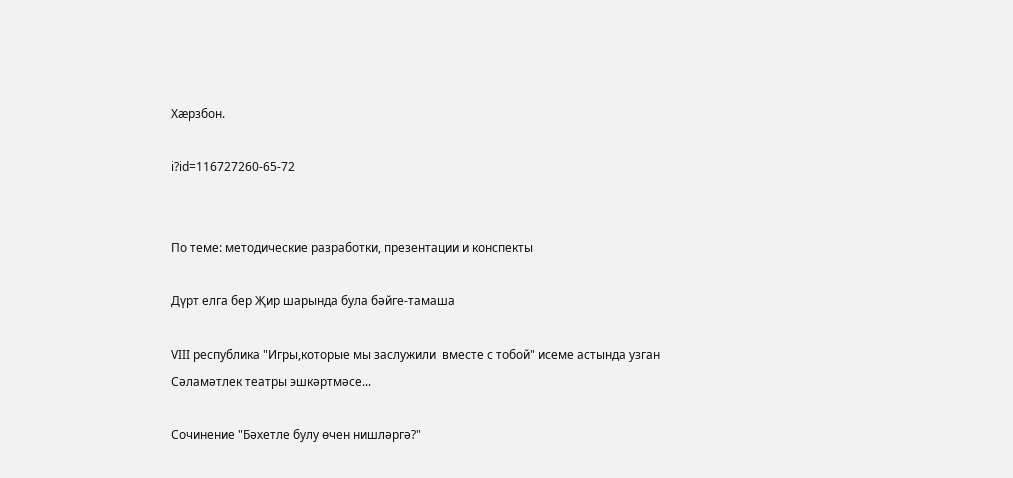Хæрзбон.

i?id=116727260-65-72


По теме: методические разработки, презентации и конспекты

Дүрт елга бер Җир шарында була бәйге-тамаша

VIII республика "Игры,которые мы заслужили  вместе с тобой" исеме астында узган Сәламәтлек театры эшкәртмәсе...

Сочинение "Бәхетле булу өчен нишләргә?"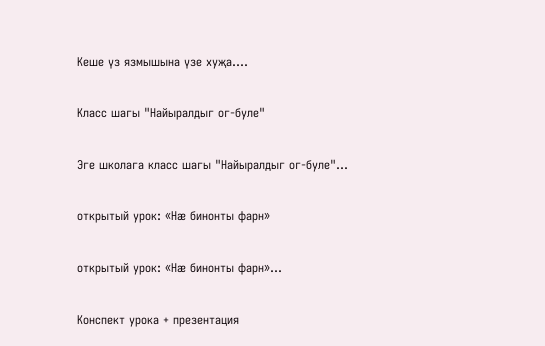Кеше үз язмышына үзе хуҗа....

Класс шагы "Найыралдыг ог-буле"

Эге школага класс шагы "Найыралдыг ог-буле"...

открытый урок: «Нæ бинонты фарн»

открытый урок: «Нæ бинонты фарн»...

Конспект урока + презентация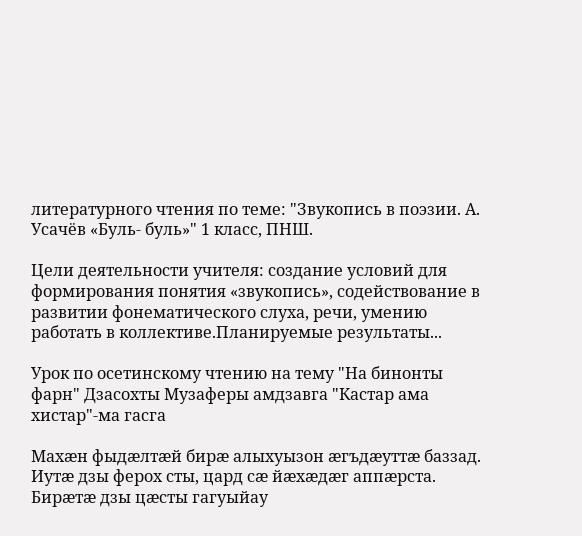литературного чтения по теме: "Звукопись в поэзии. А. Усачёв «Буль- буль»" 1 класс, ПНШ.

Цели деятельности учителя: создание условий для формирования понятия «звукопись», содействование в развитии фонематического слуха, речи, умению работать в коллективе.Планируемые результаты...

Урок по осетинскому чтению на тему "На бинонты фарн" Дзасохты Музаферы амдзавга "Кастар ама хистар"-ма гасга

Махӕн фыдӕлтӕй бирӕ алыхуызон ӕгъдӕуттӕ баззад. Иутӕ дзы ферох сты, цард сӕ йӕхӕдӕг аппӕрста. Бирӕтӕ дзы цӕсты гагуыйау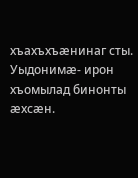хъахъхъӕнинаг сты. Уыдонимӕ- ирон хъомылад бинонты ӕхсӕн.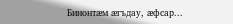Бинонтӕм ӕгъдау, ӕфсар...